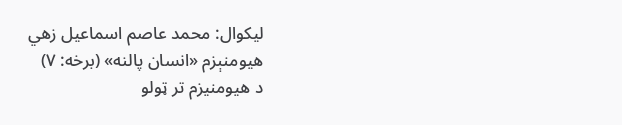لیکوال: محمد عاصم اسماعیل زهي
هیومنېزم «انسان پالنه» (برخه: ۷)
د هیومنیزم تر ټولو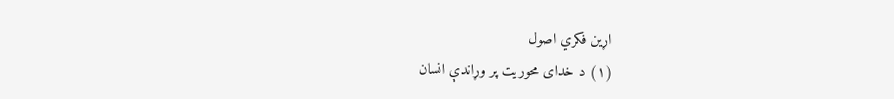اړین فکري اصول
(۱) د خدای محوریت پر وړاندې انسان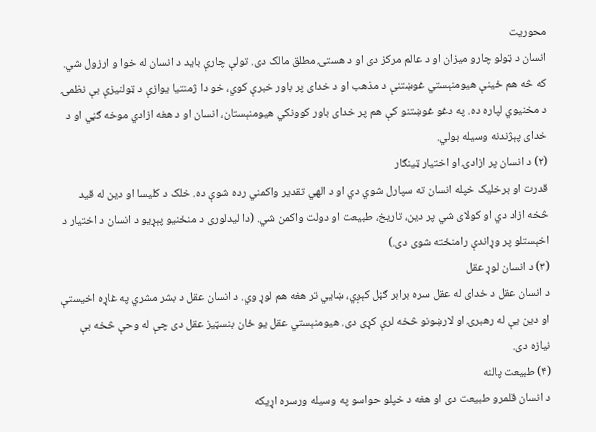محوریت
انسان د ټولو چارو میزان او د عالم مرکز دی او د هستۍ مطلق مالک دی. تولې چارې باید د انسان له خوا و ارزول شي. که څه هم ځینې هیومنېستي غوښتنې د مذهب او د خدای پر باور خبرې کوي، خو دا ژمنتیا یوازې د ټولنیزې بې نظمۍ د مخنیوي لپاره ده. په دغو غوښتنو کې هم پر خدای باور کوونکي هیومنېستان، انسان او د هغه ازادي موخه ګڼي او د خدای پېژندنه وسیله بولي.
(۲) د انسان پر ازادۍ او اختیار ټینګار
قدرت او برخلیک خپله انسان ته سپارل شوي دي او د الهي تقدیر واکمني رده شوې ده. خلک د کلیسا او دین له قید څخه ازاد دي او کولای شي پر دین، تاریخ، طبیعت او دولت واکمن شي. (دا لیدلوری د منځنیو پېړیو د انسان د اختیار د اخېستلو پر وړاندې رامنځته شوی دی.)
(۳) د انسان لوړ عقل
د انسان عقل د خدای له عقل سره برابر ګڼل کېږي، ښایي تر هغه هم لوړ وي. د انسان عقل د بشر مشري په غاړه اخیستې او دین یې له رهبرۍ او لارښونو څخه لرې کړی دی. هیومنېستي عقل یو ځان بنسټیز عقل دی چې له وحې څخه بې نیازه دی.
(۴) طبیعت پالنه
د انسان قلمرو طبیعت دی او هغه د خپلو حواسو په وسیله ورسره اړیکه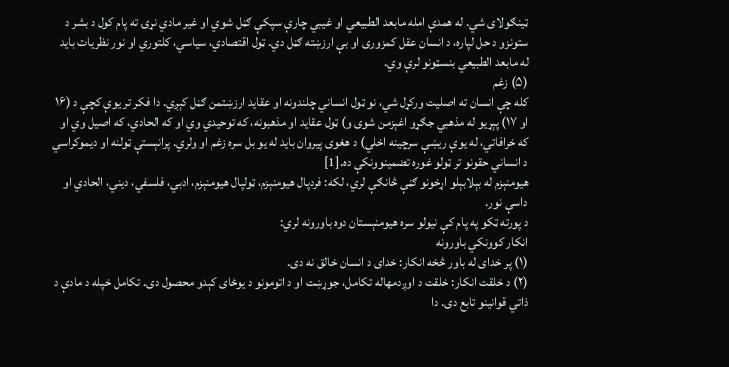ټینګولای شي. له همدې امله مابعد الطبیعي او غیبي چارې سپکې ګڼل شوي او غیر مادي نړۍ ته پام کول د بشر د ستونزو د حل لپاره، د انسان عقل کمزوری او بې ارزښته ګڼل دي. ټول اقتصادي، سیاسي، کلتوري او نور نظریات باید له مابعد الطبیعي بنسټونو لرې وي.
(۵) زغم
کله چې انسان ته اصلیت ورکړل شي، نو ټول انساني چلندونه او عقاید ارزښتمن ګڼل کېږي. دا فکر تر یوې کچې د (۱۶ او ۱۷) پېړیو له مذهبي جګړو اغېزمن شوی و) ټول عقاید او مذهبونه، که توحیدي وي او که الحادي، که اصیل وي او که خرافاتي، له یوې ریښې سرچینه اخلي) د هغوی پیروان باید له یو بل سره زغم او ولري. پرانېستې ټولنه او ديموکراسي د انساني حقونو تر ټولو غوره تضمینوونکې ده.[1]
هیومنېزم له بېلابېلو اړخونو ګڼې څانګې لري، لکه: فردپال هیومنېزم، ټولپال هیومنېزم، ادبي، فلسفي، ديني، الحادي او داسې نور.
د پورته ټکو په پام کې نیولو سره هیومنېستان دوه باورونه لري:
انکار کوونکي باورونه
(۱) پر خدای له باور څخه انکار: خدای د انسان خالق نه دی.
(۲) د خلقت انکار: خلقت د اوږدمهاله تکامل، جوړښت او د اتومونو د یوځای کېدو محصول دی. تکامل خپله د مادې د ذاتي قوانینو تابع دی. دا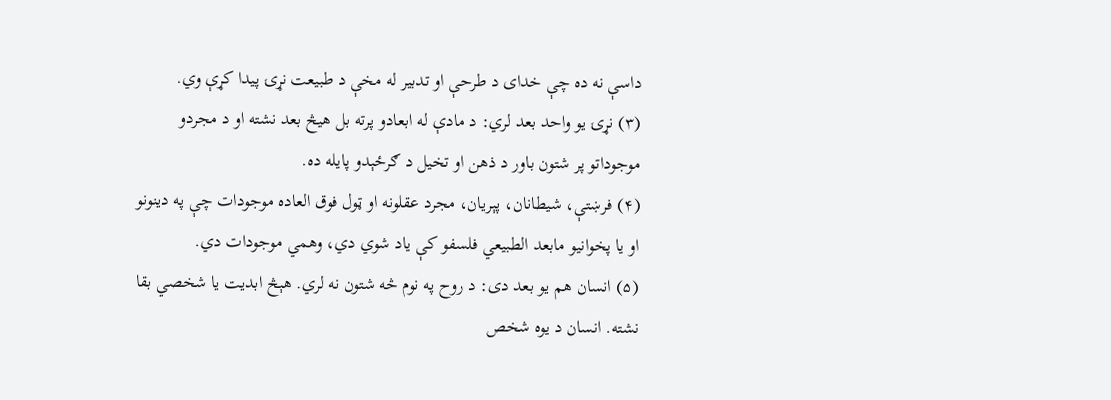داسې نه ده چې خدای د طرحې او تدبیر له مخې د طبیعت نړۍ پیدا کړې وي.
(۳) نړۍ یو واحد بعد لري: د مادې له ابعادو پرته بل هیڅ بعد نشته او د مجردو موجوداتو پر شتون باور د ذهن او تخیل د ګرځېدو پایله ده.
(۴) فرښتې، شیطانان، پېریان، مجرد عقلونه او ټول فوق العاده موجودات چې په دینونو او یا پخوانیو مابعد الطبیعي فلسفو کې یاد شوي دي، وهمي موجودات دي.
(۵) انسان هم یو بعد دی: د روح په نوم څه شتون نه لري. هېڅ ابدیت یا شخصي بقا نشته. انسان د یوه شخص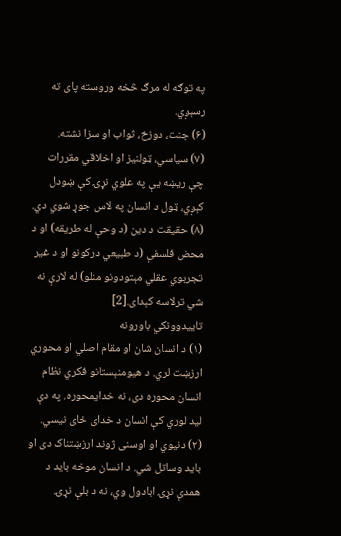په توګه له مرګ څخه وروسته پای ته رسېږي.
(۶) جنت، دوزخ، ثواب او سزا نشته.
(۷) سیاسي، ټولنیز او اخلاقي مقررات چې ریښه یې په علوي نړۍ کې ښودل کېږي، ټول د انسان په لاس جوړ شوي دي.
(۸) حقیقت د دین (د وحې له طریقه) او د محض فلسفې (د طبیعي درکونو او د غیر تجربوي عقلي مېتودونو منلو) له لارې نه شي ترلاسه کېدای.[2]
تاییدوونکي باورونه
(۱) د انسان شان او مقام اصلي او محوري ارزښت لري. د هیومنېستانو فکري نظام انسان محوره دی، نه خدایمحوره. په دې لید لوري کې انسان د خدای ځای نیسي.
(۲) دنيوي او اوسنی ژوند ارزښتناک دی او باید وساتل شي. د انسان موخه باید د همدې نړۍ ابادول وي، نه د بلې نړۍ.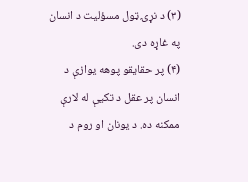(۳) د نړۍ ټول مسؤلیت د انسان په غاړه دی.
(۴) پر حقایقو پوهه یوازې د انسان پر عقل د تکیې له لارې ممکنه ده. د یونان او روم د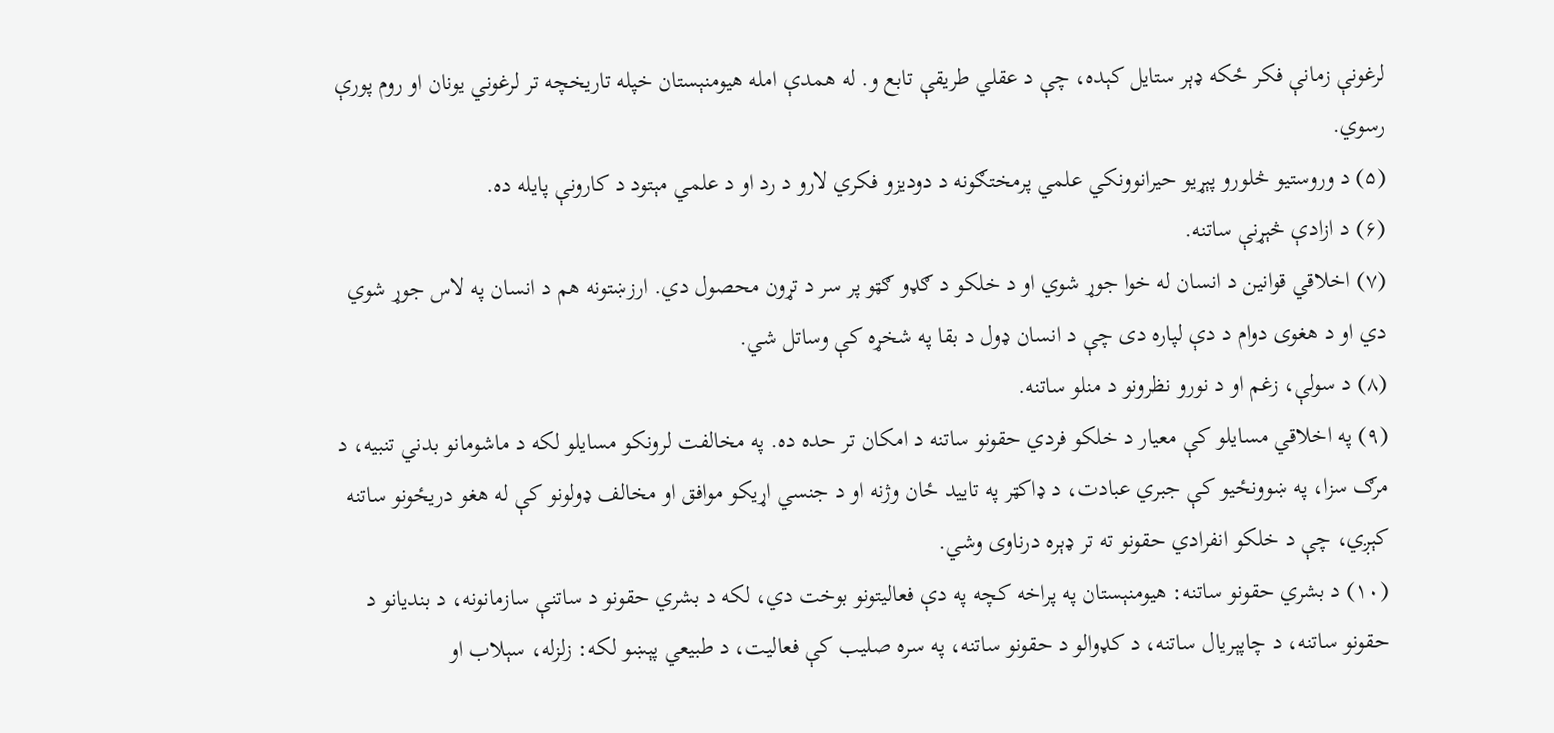لرغونې زمانې فکر ځکه ډېر ستایل کېده، چې د عقلي طریقې تابع و. له همدې امله هیومنېستان خپله تاريخچه تر لرغوني یونان او روم پورې رسوي.
(۵) د وروستیو څلورو پېړیو حیرانوونکي علمي پرمختګونه د دودیزو فکري لارو د رد او د علمي مېتود د کارونې پایله ده.
(۶) د ازادې څېړنې ساتنه.
(۷) اخلاقي قوانین د انسان له خوا جوړ شوي او د خلکو د ګډو ګټو پر سر د تړون محصول دي. ارزښتونه هم د انسان په لاس جوړ شوي دي او د هغوی دوام د دې لپاره دی چې د انسان ډول د بقا په شخړه کې وساتل شي.
(۸) د سولې، زغم او د نورو نظرونو د منلو ساتنه.
(۹) په اخلاقي مسایلو کې معیار د خلکو فردي حقونو ساتنه د امکان تر حده ده. په مخالفت لرونکو مسایلو لکه د ماشومانو بدني تنبیه، د مرګ سزا، په ښوونځیو کې جبري عبادت، د ډاکټر په تایید ځان وژنه او د جنسي اړیکو موافق او مخالف ډولونو کې له هغو دریځونو ساتنه کېږي، چې د خلکو انفرادي حقونو ته تر ډېره درناوی وشي.
(۱۰) د بشري حقونو ساتنه: هیومنېستان په پراخه کچه په دې فعالیتونو بوخت دي، لکه د بشري حقونو د ساتنې سازمانونه، د بندیانو د حقونو ساتنه، د چاپېریال ساتنه، د کډوالو د حقونو ساتنه، په سره صلیب کې فعالیت، د طبیعي پېښو لکه: زلزله، سېلاب او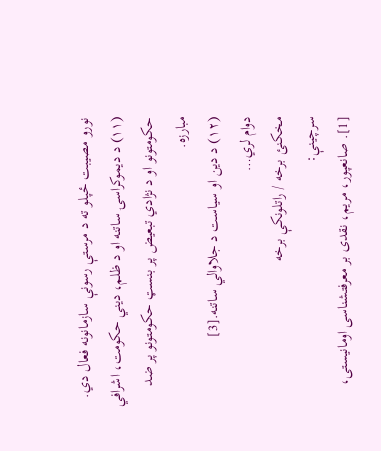نورو مصیبت ځپلو ته د مرستې رسونې سازمانونه فعال دي.
(۱۱) د ديموکراسۍ ساتنه او د ظلم، دیني حکومت، اشرافي حکومتونو او د نژادي تبعیض پر بنسټ حکومتونو پر ضد مبارزه.
(۱۲) د دین او سیاست د جلاوالي ساتنه.[3]
دوام لري…
مخکنئ برخه / راتلونکې برخه
سرچینې:
[1]. صانعپور، مریم، نقدی بر معرفتشناسی اومانیستی،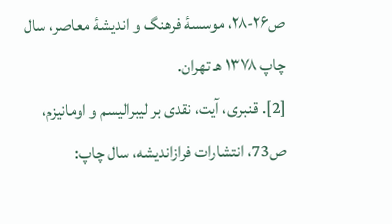ص۲۶-۲۸، موسسۀ فرهنگ و اندیشۀ معاصر، سال چاپ ۱۳۷۸ هـ تهران.
[2]. قنبری، آیت، نقدی بر لیبرالیسم و اومانیزم، ص73، انتشارات فرازاندیشه، سال چاپ: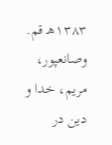۱۳۸۳هـ قم. وصانعپور، مریم، خدا و دین در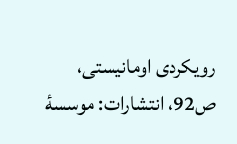رویکردی اومانیستی، ص92، انتشارات: موسسۀ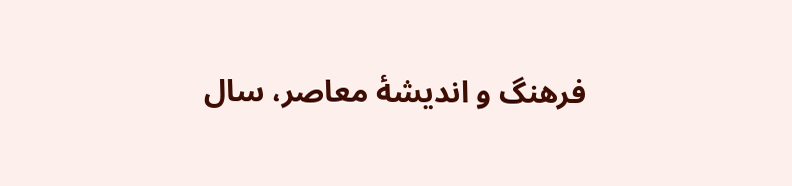فرهنگ و اندیشۀ معاصر، سال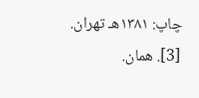چاپ: ۱۳۸۱هـ تهران.
[3]. همان.